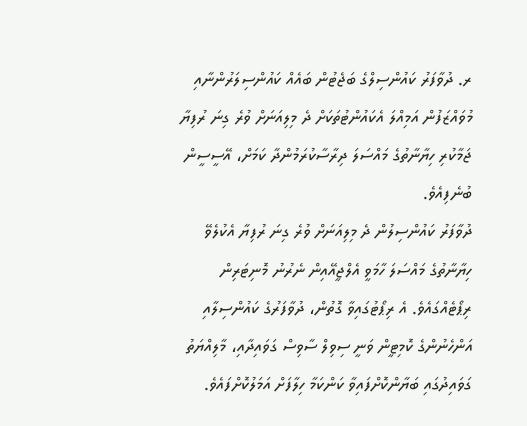ރ. ދުވާފަރު ކައުންސިލްގެ ބަޖެޓުން ބައެއް ކައުންސިލަރުންނާއި މުވައްޒަފުން އަމިއްލަ އެކައުންޓުތަކަށް ދެ މިލިއަނަށް ވުރެ ގިނަ ރުފިޔާ ޖަމާކުރި ހިޔާނާތުގެ މައްސަލަ ދިރާސާކުރަމުންދާ ކަމަށް، އޭސީސީން ބުނެފިއެވެ.
ދުވާފަރު ކައުންސިލުން ދެ މިލިއަނަށް ވުރެ ގިނަ ރުފިޔާ އެކުލެވޭ ހިޔާނާތުގެ މައްސަލަ ހާމަވީ އެލްޖީއޭއިން ނެރުނު މޮނިޓަރިން ރިޕޯޓެއްގައެވެ. އެ ރިޕޯޓުގައިވާ ގޮތުން، ދުވާފަރުގެ ކައުންސިލާއި އަންހެނުންގެ ކޮމިޓީން ވަނީ ސިވިލް ސާވިސް ގަވައިދާއި، މާލިއްޔަތު ގަވައިދުގައި ބަޔާންކޮށްފައިވާ ކަންކަމާ ހިލާފަށް އަމަލުކޮށްފައެވެ.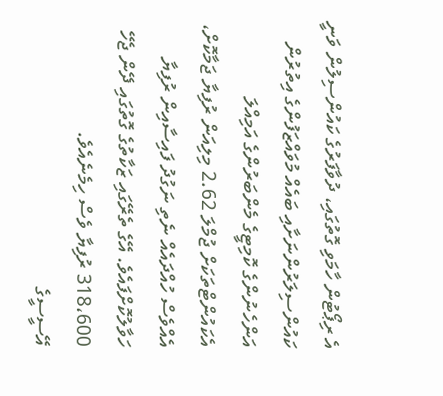އެ ރިޕޯޓުން ހާމަވި ގޮތުގައި، ދުވާފަރުގެ ކައުންސިލުން ވަނީ ކައުންސިލަރުންނަށާއި ބައެއް މުވައްޒަފުންގެ އިތުރުން އަންހެނުންގެ ކޮމިޓީގެ މެންބަރުންގެ އަމިއްލަ އެކައުންޓްތަކަށް ޖުމްލަ 2.62 މިލިއަން ރުފިޔާ ޖަމާކޮށް، އެއްވެސް ހުއްދައެއް ނެތި ނަގުދު ފައިސާއިން ރުފިޔާ ހަވާލުކޮށްފައެވެ. އޭގެ ތެރޭގައި ޒަކާތުގެ ގޮތުގައި ދޭން ޖެހޭ 318،600 ރުފިޔާ ވެސް ހިމެނެއެވެ.
އޭސީސީގެ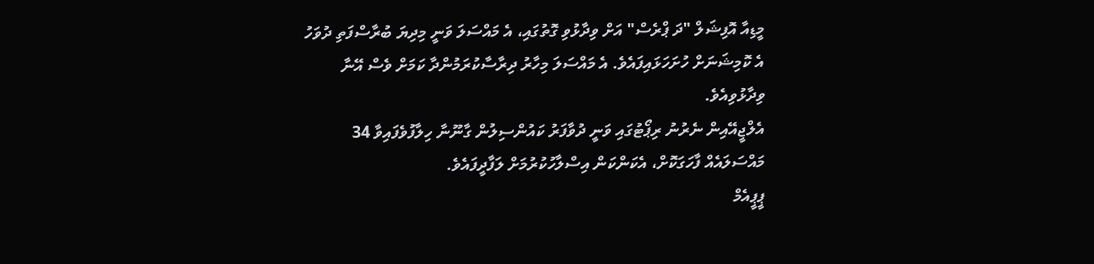މީޑިއާ އޮފިޝަލް "ދަ ޕްރެސް" އަށް ވިދާޅުވި ގޮތުގައި، އެ މައްސަލަ ވަނީ މިދިޔަ ބުރާސްފަތި ދުވަހު އެ ކޮމިޝަނަށް ހުށަހަޅައިފައެވެ. އެ މައްސަލަ މިހާރު ދިރާސާކުރަމުންދާ ކަމަށް ވެސް އޭނާ ވިދާޅުވިއެވެ.
އެލްޖީއޭއިން ނެރުނު ރިޕޯޓުގައި ވަނީ ދުވާފަރު ކައުންސިލުން ގާނޫނާ ހިލާފުވެފައިވާ 34 މައްސަލައެއް ފާހަގަކޮށް، އެކަންކަން އިސްލާހުކުރުމަށް ލަފާދީފައެވެ.
ޕީޕީއެމް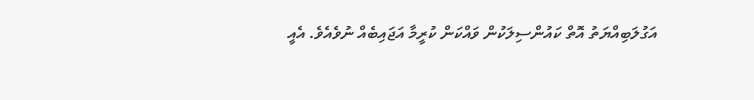އަގުލަބިއްޔަތު އޮތް ކައުންސިލަކުން ވައްކަން ކުރީމާ އަޖައިބެއް ނުވެއެވެ. އެއީ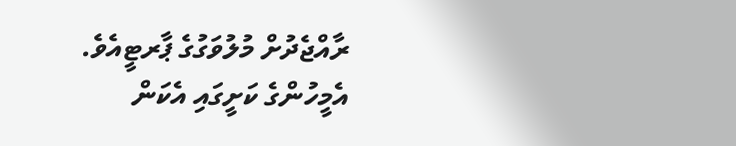ރާއްޖެދުށް މުލުވަގުގެ ޕާރޓީއެވެ. އެމީހުންގެ ކަށީގައި އެކަން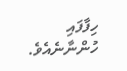ހިފާފައި ހުންނާނެއެވެ.